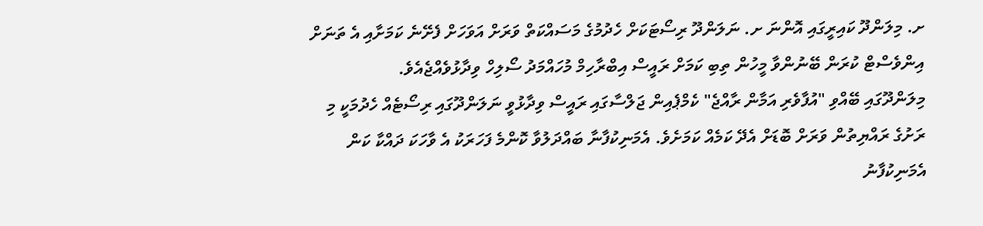ށ. މިލަންދޫ ކައިރީގައި އޮންނަ ށ. ނަލަންދޫ ރިސޯޓަކަށް ހެދުމުގެ މަސައްކަތް ވަރަށް އަވަހަށް ފެށޭނެ ކަމަށާއި އެ ތަނަށް އިންވެސްޓް ކުރަން ބޭނުންވާ މީހުން ތިބި ކަމަށް ރައީސް އިބްރާހިމް މުހައްމަދު ސޯލިހް ވިދާޅުވެއްޖެއެވެ.
މިލަންދޫގައި ބޭއްވި "އުފާވެރި އަމާން ރާއްޖެ" ކެމްޕެއިން ޖަލްސާގައި ރައީސް ވިދާޅުވީ ނަލަންދޫގައި ރިސޯޓެއް ހެދުމަކީ މި ރަށުގެ ރައްޔިތުން ވަރަށް ބޮޑަށް އެދޭ ކަމެއް ކަމަށެވެ. އެމަނިކުފާނާ ބައްދަލުވާ ކޮންމެ ފަހަރަކު އެ ވާހަކަ ދައްކާ ކަން އެމަނިކުފާނު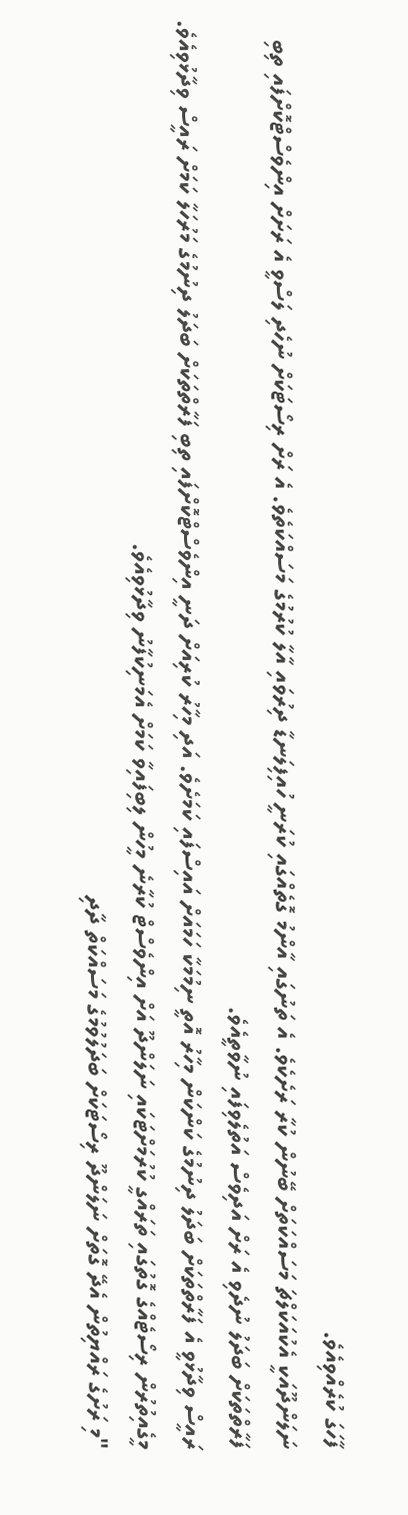ފާހަގަ ކުރެއްވިއެވެ.
ނަލަންދޫއަކީ އެކުއަކަލްޗަ މަސައްކަތަށް ބޭނުން ކުރާ ރަށެކެވެ. އެ ތަނުގައި އާންމު ގޮތެއްގައި ކުރަނީ ހުއިފިލަނޑާ ދިރުވައި އާލާ ކުރުމުގެ މަސައްކަތެވެ. އެ ރަށް ރިސޯޓަކަށް ނުހެދި ލަސްވީ އެ ރަށަށް އިންވެސްޓްކޮށްފައި ތިބި ފަރާތްތަކަށް ބަދަލު ނުދެވި އެ ރަށް އަދިވެސް އަތުލެވިފައި ނުވާތީއެވެ.
ރައީސް ވިދާޅުވީ އެ ފަރާތްތަކަށް ބަދަލު ދިނުމުގެ ކަންކަން މިހާރު އޮތީ ނިމުމަކާ ހަމައަށް އައިސްފައި ކަމަށެވެ. އަދި މިހާރު ކުރިއަށް ދަނީ އިންވެސްޓްކޮށްފައި ތިބި ފަރާތްތަކަށް ބަދަލު ދިނުމުގެ މަރުހަލާ ކަމަށް ރައީސް ވިދާޅުވިއެވެ.
މީގެއިތުރުން ރިސޯޓެއްގެ ގޮތުގައި ތަރައްގީ ކުރުމަށްޓަކައި ނަލަންދޫ އަށް އިންވެސްޓް ކުރާނެ މީހުން ލިބިފައިވާ ކަމަށް އެމަނިކުފާނު ވިދާޅުވިއެވެ.
"މި ރަށުގެ ރައްޔިތުން އެދޭ ގޮތަށް ނަލަންދޫ ރިސޯޓަކަށް ބަދަލުވުމުގެ މަސައްކަތް ދާދި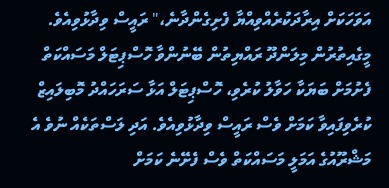އަވަހަކަށް އިރާދަކުރެއްވިއްޔާ ފެށިގެންދާނެ،" ރައީސް ވިދާޅުވިއެވެ.
މީގެއިތުރުން މިލަންދޫ ރައްޔިތުން ބޭނުންވާ ހޮސްޕިޓަލް މަސައްކަތް ފެށުމަށް ބަޔަކާ ހަވާލު ކުރެވި، ހޮސްޕިޓަލް އަޅާ ސަރަހައްދު މޮބިލައިޒް ކުރެވިފައިވާ ކަމަށް ވެސް ރައީސް ވިދާޅުވިއެވެ. އަދި ލަސްތަކެއް ނުވެ އެ މަޝްރޫއުގެ އަމަލީ މަސައްކަތް ވެސް ފެށޭނެ ކަމަށް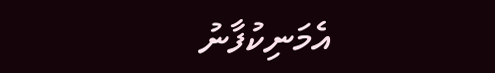އެމަނިކުފާނު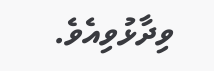ވިދާޅުވިއެވެ.